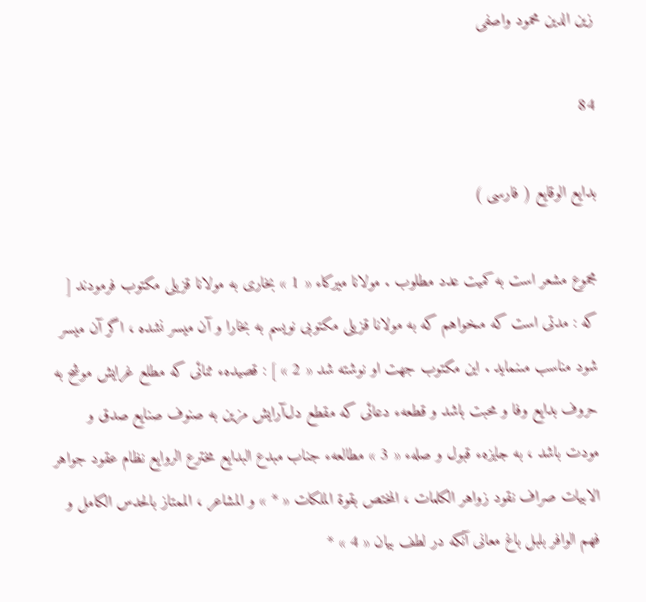زين الدين محمود واصفى

84

بدايع الوقايع ( فارسى )

مجموع مشعر است به كميت عدد مطلوب . مولانا ميركاء « 1 » بخارى به مولانا قزيلى مكتوب فرمودند [ كه : مدتى است كه مىخواهم كه به مولانا قزيلى مكتوبى نويسم به بخارا و آن ميسر نشده ، اگر آن ميسر شود مناسب مىنمايد . اين مكتوب جهت او نوشته شد « 2 » ] : قصيدهء ثنائى كه مطلع غرايش موشح به حروف بدايع وفا و محبت باشد و قطعهء دعائى كه مقطع دل‌آرايش مزين به صنوف صنايع صدق و مودت باشد ، به جايزهء قبول و صلهء « 3 » مطالعهء جناب مبدع البدايع مخترع الروايع نظام عقود جواهر الابيات صراف نقود زواهر الكلمات ، المختص بقوة الملكات « * » و المشاعر ، الممتاز بالحدس الكامل و فهم الوافر بلبل باغ معانى آنكه در لطف بيان « 4 » *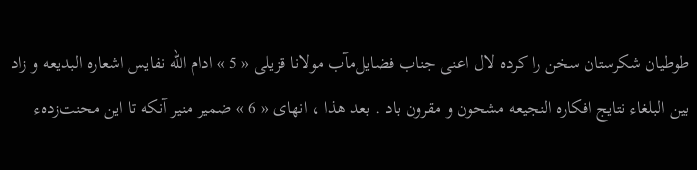طوطيان شكرستان سخن را كرده لال اعنى جناب فضايل‌مآب مولانا قزيلى « 5 » ادام اللّه نفايس اشعاره البديعه و زاد بين البلغاء نتايج افكاره النجيعه مشحون و مقرون باد . بعد هذا ، انهاى « 6 » ضمير منير آنكه تا اين محنت‌زدهء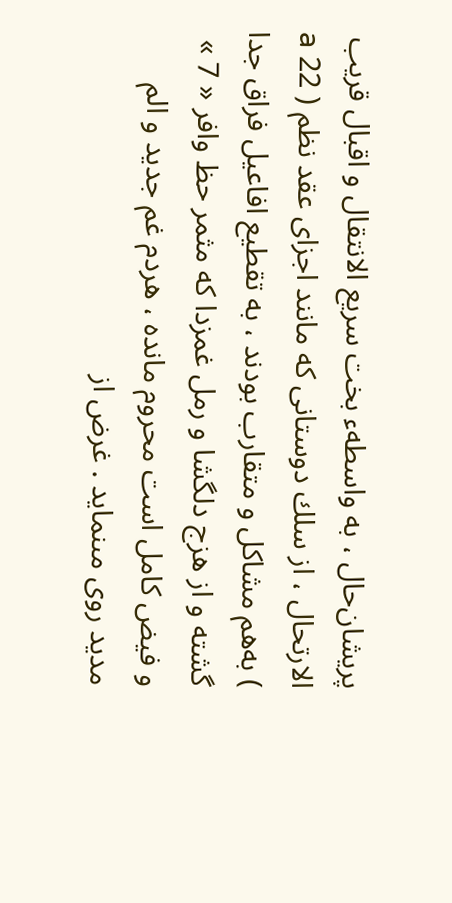پريشان‌حال ، به واسطهء بخت سريع الانتقال و اقبال قريب الارتحال ، از سلك دوستانى كه مانند اجزاى عقد نظم ( 22 a ) به‌هم مشاكل و متقارب بودند ، به تقطيع افاعيل فراق جدا گشته و از هزج دلگشا و رمل غمزدا كه مثمر حظ وافر « 7 » و فيض كامل است محروم مانده ، هردم غم جديد و الم مديد روى مىنمايد . غرض از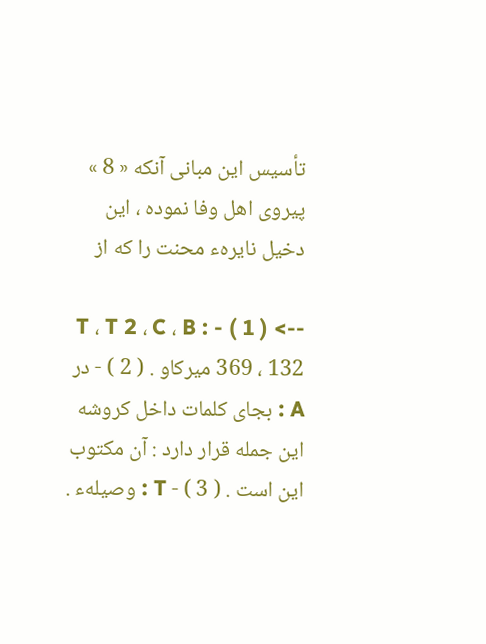تأسيس اين مبانى آنكه « 8 » پيروى اهل وفا نموده ، اين دخيل نايرهء محنت را كه از

--> ( 1 ) - T ، T 2 ، C ، B : 369 ، 132 ميركاو . ( 2 ) - در A : بجاى كلمات داخل كروشه اين جمله قرار دارد : آن مكتوب اين است . ( 3 ) - T : وصيلهء .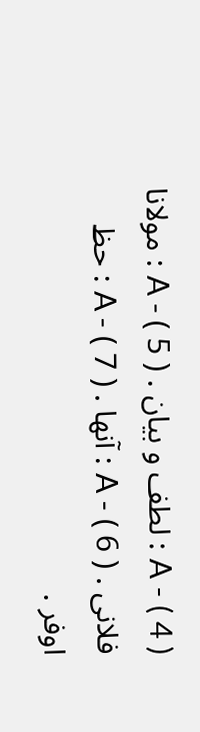( 4 ) - A : لطف و بيان . ( 5 ) - A : مولانا فلانى . ( 6 ) - A : آنها . ( 7 ) - A : حظ اوفر .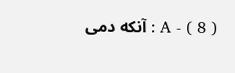( 8 ) - A : آنكه دمى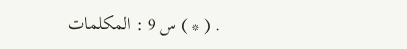. ( * ) س 9 : المكلمات